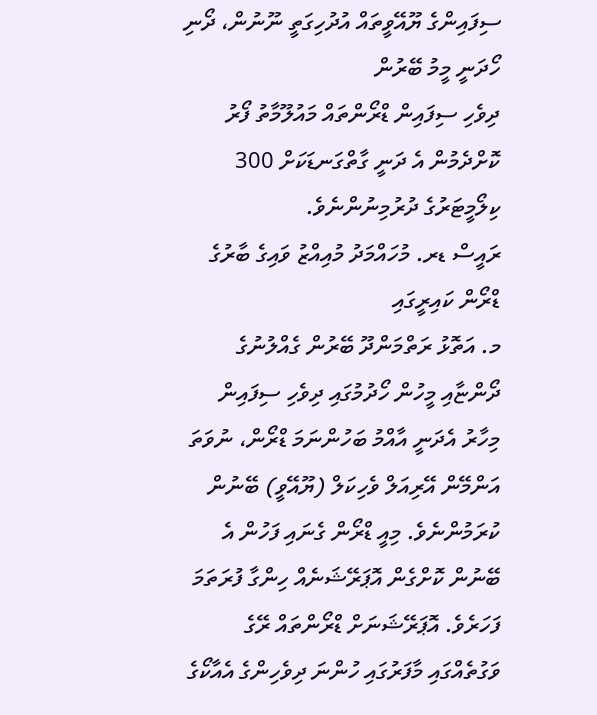ސިފައިންގެ ޔޫއޭވީތައް އުދުހިގަތީ ނޫނުން، ދޯނި ހޯދަނީ މީމު ބޭރުން
ދިވެހި ސިފައިން ޑްރޯންތައް މައުލޫމާތު ފޯރު ކޮށްދެމުން އެ ދަނީ ގާތްގަނޑަކަށް 300 ކިލޯމީޓަރުގެ ދުރުމިނުންނެވެ.
ރައީސް ޑރ. މުހައްމަދު މުއިއްޒު ވައިގެ ބާރުގެ ޑްރޯން ކައިރީގައި
މ. އަތޮޅު ރަތްމަންދޫ ބޭރުން ގެއްލުނުގެ ދޯންޏާއި މީހުން ހޯދުމުގައި ދިވެހި ސިފައިން މިހާރު އެދަނީ އާއްމު ބަހުންނަމަ ޑްރޯން، ނުވަތަ އަންމޭން އޭރިއަލް ވެހިކަލް (ޔޫއޭވީ) ބޭނުން ކުރަމުންނެވެ. މިއީ ޑްރޯން ގެނައި ފަހުން އެ ބޭނުން ކޮށްގެން އޮޕަރޭޝަނެއް ހިންގާ ފުރަތަމަ ފަހަރެވެ. އޮޕަރޭޝަނަށް ޑްރޯންތައް ރޭގެ ވަގުތެއްގައި މާފަރުގައި ހުންނަ ދިވެހިންގެ އެއާކޯގެ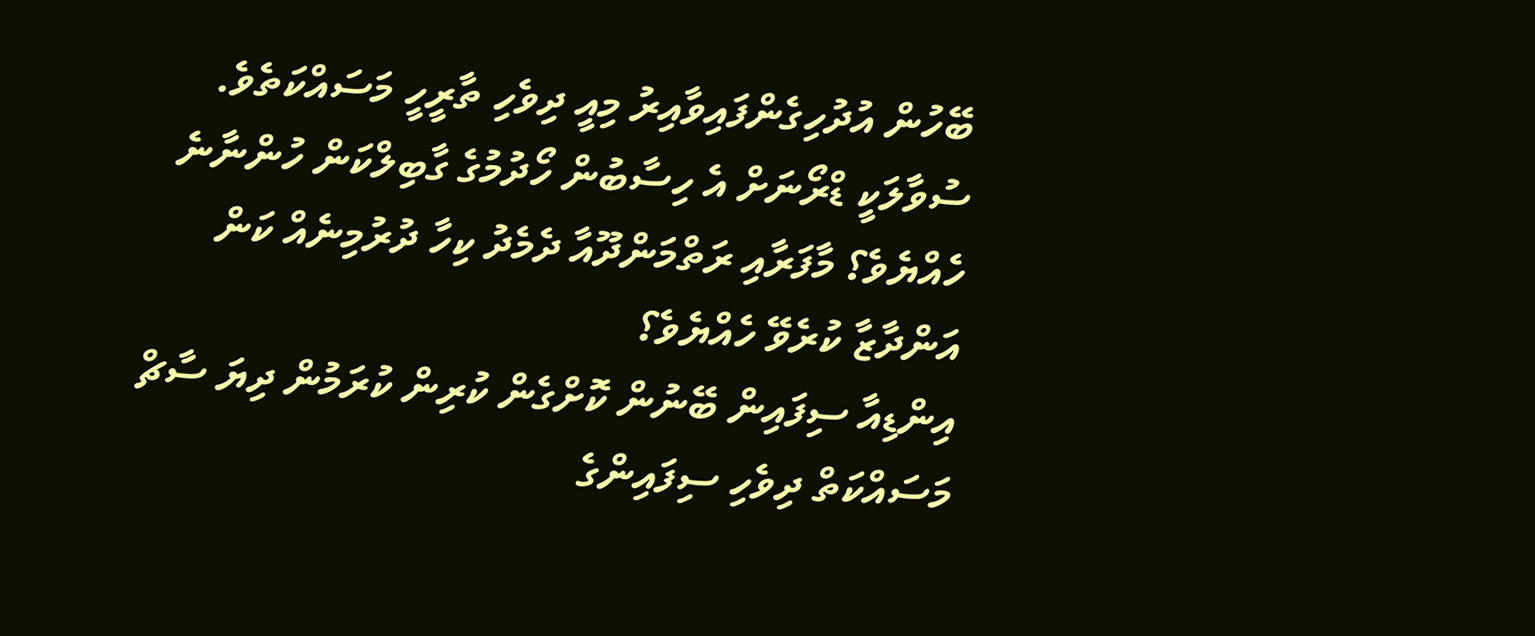ބޭހުން އުދުހިގެންފައިވާއިރު މިއީ ދިވެހި ތާރީހީ މަސައްކަތެވެ. ސުވާލަކީ ޑްރޯނަށް އެ ހިސާބުން ހޯދުމުގެ ގާބިލްކަން ހުންނާނެ ހެއްޔެވެ؟ މާފަރާއި ރަތްމަންދޫއާ ދެމެދު ކިހާ ދުރުމިނެއް ކަން އަންދާޒާ ކުރެވޭ ހެއްޔެވެ؟
އިންޑިއާ ސިފައިން ބޭނުން ކޮށްގެން ކުރިން ކުރަމުން ދިޔަ ސާޗް މަސައްކަތް ދިވެހި ސިފައިންގެ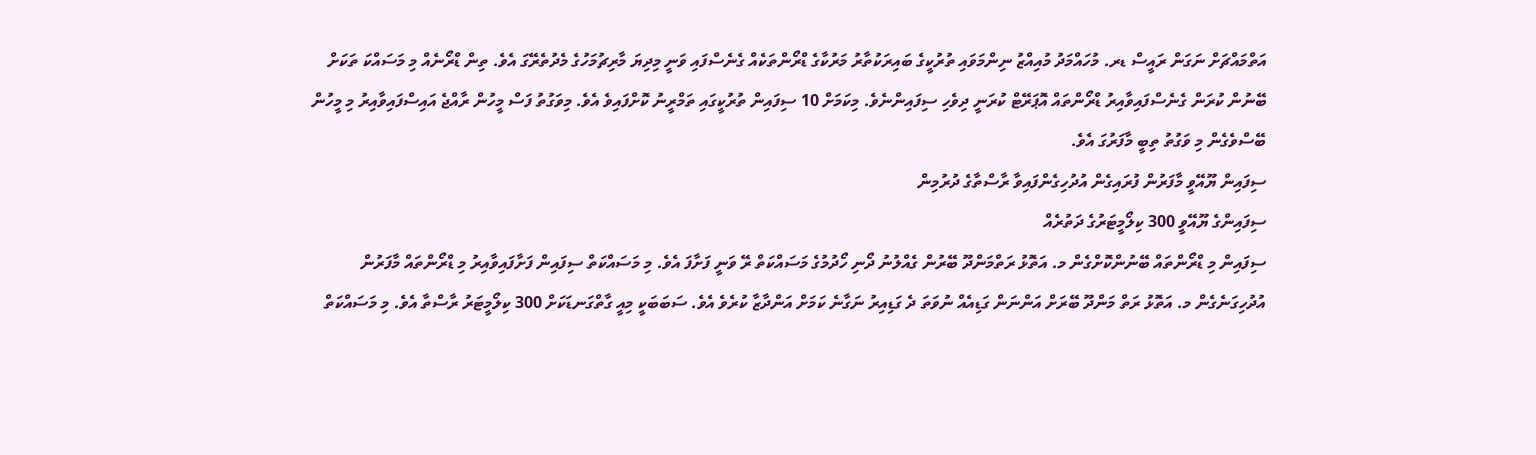އަތްމައްޗަށް ނަގަން ރައީސް ޑރ. މުހައްމަދު މުއިއްޒު ނިންމަވައި ތުރުކީގެ ބައިރަކުތާރު މަރުކާގެ ޑްރޯންތަކެއް ގެނެސްފައި ވަނީ މިދިޔަ މާރިޗުމަހުގެ މެދުތެރޭގަ އެވެ. ތިން ޑްރޯނެއް މި މަސައްކަ ތަކަށް ބޭނުން ކުރަން ގެނެސްފައިވާއިރު ޑްރޯންތައް އޮޕަރޭޓް ކުރަނީ ދިވެހި ސިފައިންނެވެ. މިކަމަށް 10 ސިފައިން ތުރުކީގައި ތަމްރީނު ކޮށްފައިވެ އެވެ. މިވަގުތު ފަސް މީހުން ރާއްޖެ އައިސްފައިވާއިރު މި މީހުން ބޭސްވެގެން މި ވަގުތު ތިބީ މާފަރުގަ އެވެ.
ސިފައިން ޔޫއޭވީ މާފަރުން ފުރައިގެން އުދުހިގެންފައިވާ ރާސްތާގެ ދުރުމިން
ސިފައިންގެ ޔޫއޭވީ 300 ކިލޯމީޓަރުގެ ދަތުރެއް
ސިފައިން މި ޑްރޯންތައް ބޭނުންކޮށްގެން މ. އަތޮޅު ރަތްމަންދޫ ބޭރުން ގެއްލުނު ދޯނި ހޯދުމުގެ މަސައްކަތް ރޭ ވަނީ ފަށާފަ އެވެ. މި މަސައްކަތް ސިފައިން ފަށާފައިވާއިރު މި ޑްރޯންތައް މާފަރުން އުދުހިގަނެގެން މ. އަތޮޅު ރަތް މަންދޫ ބޭރަށް އަންނަން ގަޑިއެއް ނުވަތަ ދެ ގަޑިއިރު ނަގާނެ ކަމަށް އަންދާޒާ ކުރެވެ އެވެ. ސަބަބަކީ މިއީ ގާތްގަނޑަކަށް 300 ކިލޯމީޓަރު ރާސްތާ އެވެ. މި މަސައްކަތް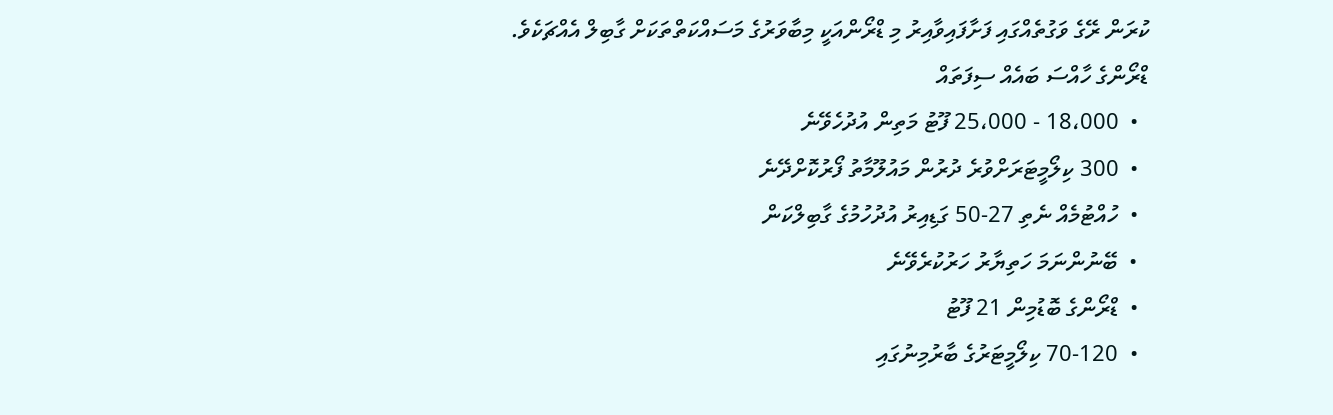ކުރަން ރޭގެ ވަގުތެއްގައި ފަށާފައިވާއިރު މި ޑްރޯންއަކީ މިބާވަރުގެ މަސައްކަތްތަކަށް ގާބިލް އެއްޗަކެވެ.
ޑްރޯންގެ ހާއްސަ ބައެއް ސިފަތައް
  •  18،000 - 25،000 ފޫޓު މަތިން އުދުހެވޭނެ
  •  300 ކިލޯމީޓަރަށްވުރެ ދުރުން މައުލޫމާތު ފޯރުކޮށްދޭނެ
  •  ހުއްޓުމެއް ނެތި 27-50 ގަޑިއިރު އުދުހުމުގެ ގާބިލްކަން
  •  ބޭނުންނަމަ ހަތިޔާރު ހަރުކުރެވޭނެ
  •  ޑްރޯންގެ ބޮޑުމިން 21 ފޫޓު
  •  70-120 ކިލޯމީޓަރުގެ ބާރުމިނުގައި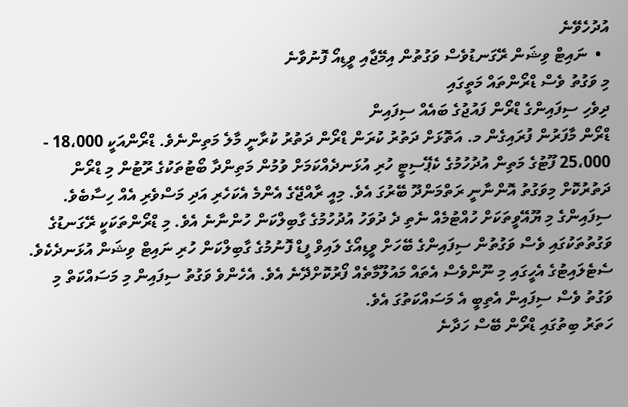އުދުހެވޭނެ
  •  ނައިޓް ވިޝަން ރޭގަނޑުވެސް ވަގުތުން އިމޭޖާއި ވީޑިއޯ ފޮނުވާނެ
މި ވަގުތު ވެސް ޑްރޯންތައް މަތީގައި
ދިވެހި ސިފައިންގެ ޑްރޯން ފައުޖުގެ ބައެއް ސިފައިން
ޑްރޯން މާފަރުން ފުރައިގެން މ. އަތޮޅަށް ދަތުރު ކުރަން ޑްރޯން ދަތުރު ކުރާނީ މާލެ މަތިންނެވެ. ޑްރޯންއަކީ 18،000 - 25،000 ފޫޓުގެ މަތިން އުދުހުމުގެ ކެޕޭސިޓީ ހުރި އުޅަނދެއްކަމަށް ވުމުން މަތިންދާ ބޯޓުތަކުގެ ރޫޓުން މި ޑްރޯން ދަތުރުކޮށް މިވަގުތު އޮންނާނީ ރަތްމަންދޫ ބޭރުގަ އެވެ. މިއީ ރާއްޖޭގެ އެންމެ އެކަހެރި އަދި މަސްވެރި އެއް ހިސާބެވެ.
ސިފައިންގެ މި ޔޫއޭވީތަކަށް ހުއްޓުމެއް ނެތި ދެ ދުވަހު އުދުހުމުގެ ގާބިލްކަން ހުންނާނެ އެވެ. މި ޑްރޯންތަކަކީ ރޭގަނޑުގެ ވަގުތުތަކުގައި ވެސް ވަގުތުން ސިފައިންގެ ބޭހަށް ވީޑިއޯގެ ލައިވް ފީޑް ފޮނުމުގެ ގާބިލްކަން ހުރި ނައިޓް ވިޝަން އުޅަނދެކެވެ. ސެޓެލައިޓުގެ އެހީގައި މި ނޫންވެސް އެތައް މައުލޫމާތެއް ފޯރުކޮށްދޭނެ އެވެ. އެހެންވެ ވަގުތު ސިފައިން މި މަސައްކަތް މި ވަގުތު ވެސް ސިފައިން އެތިބީ އެ މަސައްކަތުގަ އެވެ.
ހަތަރު ބިތުގައި ޑްރޯން ބޭސް ހަދާނެ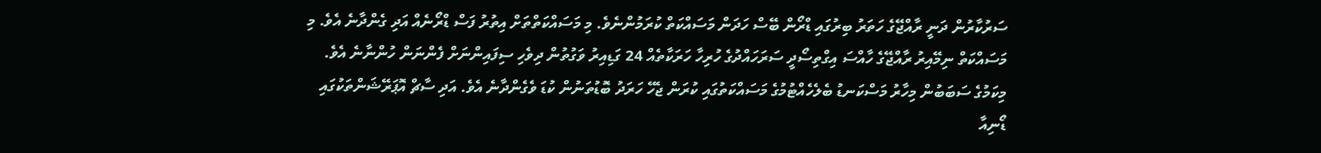ސަރުކާރުން ދަނީ ރާއްޖޭގެ ހަތަރު ބިރުގައި ޑްރޯން ބޭސް ހަދަން މަސައްކަތް ކުރަމުންނެވެ. މި މަސައްކަތްތަށް އިތުރު ފަސް ޑްރޯނެއް އަދި ގެންދާނެ އެވެ. މި މަސައްކަތް ނިމޭއިރު ރާއްޖޭގެ ހާއްސަ އިގްތިސޯދީ ސަރަހައްދުގެ ހުރިހާ ހަރަކާތެއް 24 ގަޑިއިރު ވަގުތުން ދިވެހި ސިފައިންނަށް ފެންނަން ހުންނާނެ އެވެ. މިކަމުގެ ސަބަބުން މިހާރު މަސްކަނޑު ބެލެހެއްޓުމުގެ މަސައްކަތުގައި ކުރަން ޖެހޭ ހަރަދު ބޮޑުތަނުން ކުޑަ ވެގެންދާނެ އެވެ. އަދި ސާޗް އޮޕަރޭޝަންތަކުގައި ޑޯނިއާ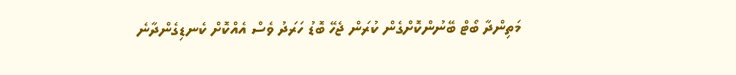މަތިންދާ ބޯޓް ބޭނުންކޮށްގެން ކުރަން ޖެހޭ ބޮޑު ހަރަދު ވެސް އެއްކޮށް ކެނޑިގެންދާނެ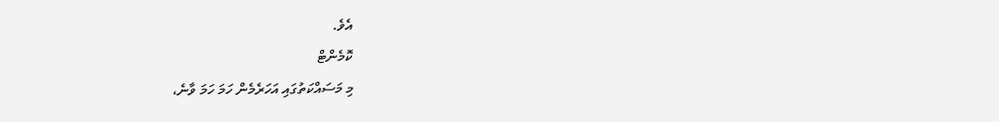އެވެ.
ކޮމެންޓް
މި މަސައްކަތުގައި އަހަރެމެން ހަމަ ހަމަ ވާނެ،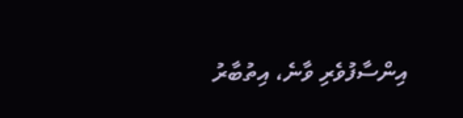އިންސާފުވެރި ވާނެ، އިތުބާރު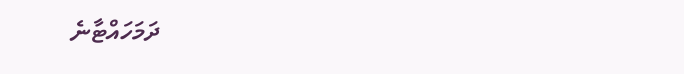ދަމަހައްޓާނެ